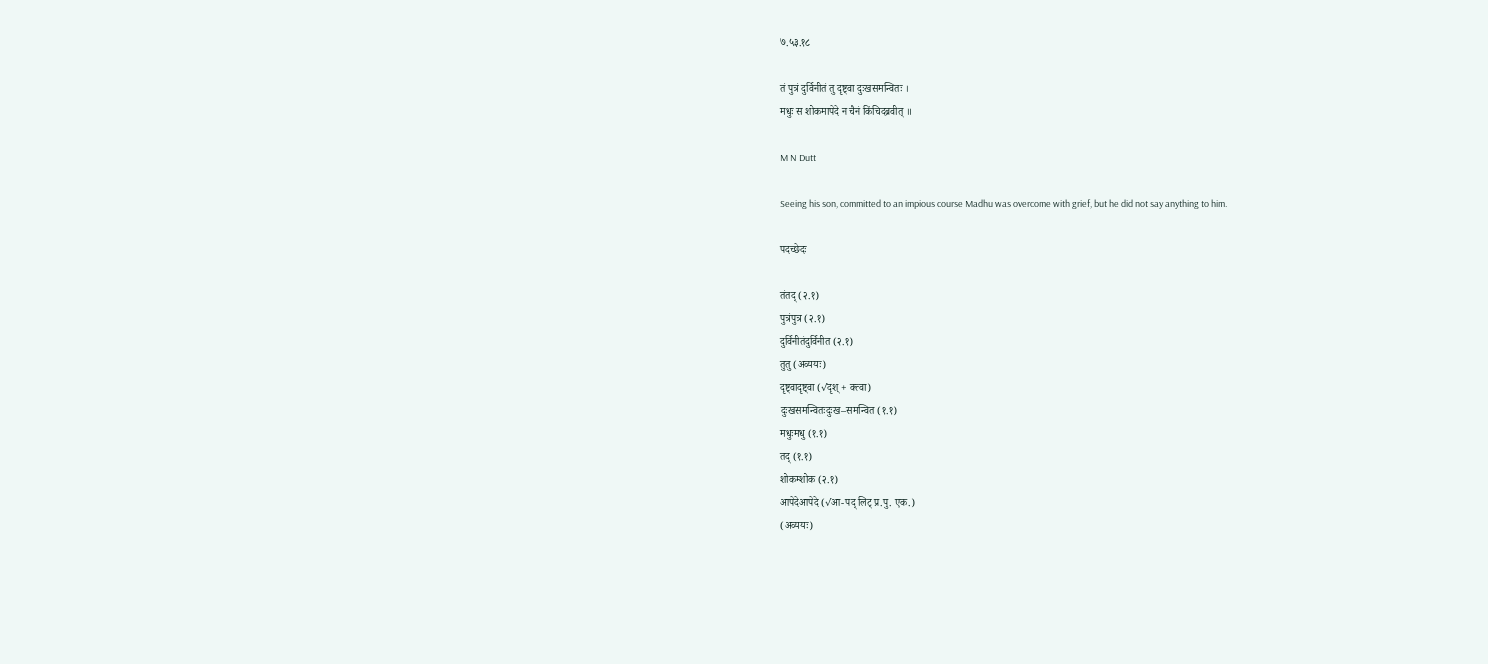७.५३.१८

तं पुत्रं दुर्विनीतं तु दृष्ट्वा दुःखसमन्वितः ।
मधुः स शोकमापेदे न चैनं किंचिदब्रवीत् ॥

M N Dutt

Seeing his son, committed to an impious course Madhu was overcome with grief, but he did not say anything to him.

पदच्छेदः

तंतद् (२.१)
पुत्रंपुत्र (२.१)
दुर्विनीतंदुर्विनीत (२.१)
तुतु (अव्ययः)
दृष्ट्वादृष्ट्वा (√दृश् + क्त्वा)
दुःखसमन्वितःदुःख–समन्वित (१.१)
मधुःमधु (१.१)
तद् (१.१)
शोकम्शोक (२.१)
आपेदेआपेदे (√आ-पद् लिट् प्र.पु. एक.)
(अव्ययः)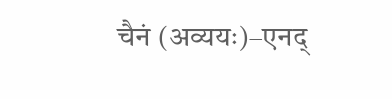चैनं (अव्ययः)–एनद्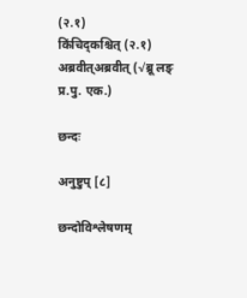(२.१)
किंचिद्कश्चित् (२.१)
अब्रवीत्अब्रवीत् (√ब्रू लङ् प्र.पु. एक.)

छन्दः

अनुष्टुप् [८]

छन्दोविश्लेषणम्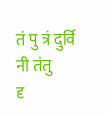तं पु त्रं दुर्वि नी तंतु
दृ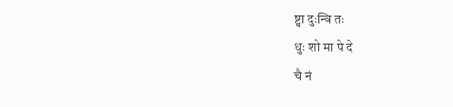ष्ट्वा दुःन्वि तः
धुः शो मा पे दे
चै नं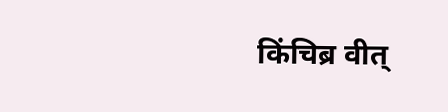किंचिब्र वीत्